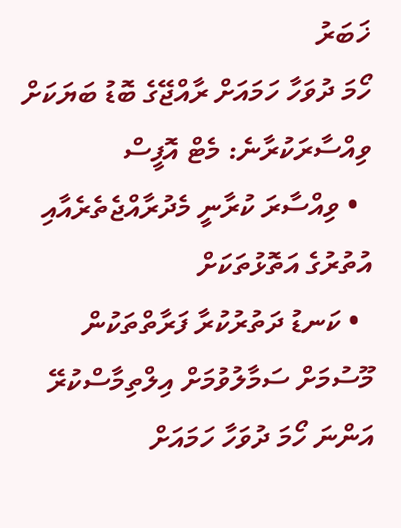ޚަބަރު
ހޯމަ ދުވަހާ ހަމައަށް ރާއްޖޭގެ ބޮޑު ބަޔަކަށް ވިއްސާރަކުރާނެ: މެޓް އޮފީސް
  • ވިއްސާރަ ކުރާނީ މެދުރާއްޖެތެރެއާއި އުތުރުގެ އަތޮޅުތަކަށް
  • ކަނޑު ދަތުރުކުރާ ފަރާތްތަކުން މޫސުމަށް ސަމާލުވުމަށް އިލްތިމާސްކުރޭ
އަންނަ ހޯމަ ދުވަހާ ހަމައަށް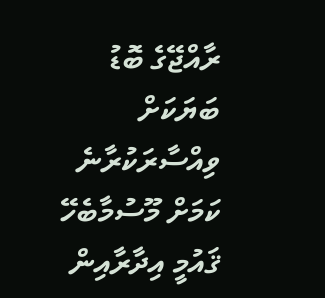ރާއްޖޭގެ ބޮޑު ބަޔަކަށް ވިއްސާރަކުރާނެ ކަމަށް މޫސުމާބެހޭ ޤައުމީ އިދާރާއިން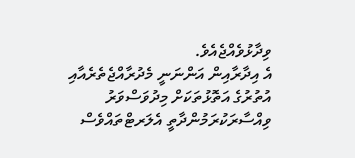ވިދާޅުވެއްޖެއެވެ.
އެ އިދާރާއިން އަންނަނީ މެދުރާއްޖެތެރެއާއި އުތުރުގެ އަތޮޅުތަކަށް މިދުވަސްވަރު ވިއްސާރަކުރަމުންދާތީ އެލަރޓްތައްވެސް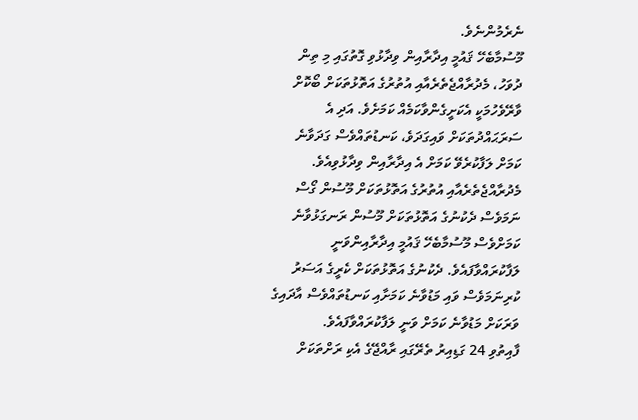ނެރެމުންނެވެ.
މޫސުމާބެހޭ ޤައުމީ އިދާރާއިން ވިދާޅުވި ގޮތުގައި މި ތިން ދުވަހު، މެދުރާއްޖެތެރެއާއި އުތުރުގެ އަތޮޅުތަކަށް ބޯކޮށް ވާރޭވެހުމަކީ އެކަށީގެންވާކަމެއް ކަމަށެވެ. އަދި އެ ސަރަޙައްދުތަކަށް ވައިގަދަވެ، ކަނޑުތައްވެސް ގަދަވާނެ ކަމަށް ލަފާކުރެވޭ ކަމަށް އެ އިދާރާއިން ވިދާޅުވިއެވެ.
މެދުރާއްޖެތެރެއާއި އުތުރުގެ އަތޮޅުތަކަށް މޫސުން ގޯސް ނަމަވެސް ދެކުނުގެ އަތޮޅުތަކަށް މޫސުން ރަނގަޅުވާނެ ކަމަށްވެސް މޫސުމާބެހޭ ޤައުމީ އިދާރާއިންވަނީ ލަފާކުރައްވާފައެވެ. ދެކުނުގެ އަތޮޅުތަކަށް ކެރީގެ އަސަރު ކުރިނަމަވެސް ވައި މަޑުވާނެ ކަމަށާއި ކަނޑުތައްވެސް އާދައިގެ ވަރަކަށް މަޑުވާނެ ކަމަށް ވަނީ ލަފާކުރައްވާފައެވެ.
ފާއިތުވި 24 ގަޑިއިރު ތެރޭގައި ރާއްޖޭގެ އެކި ރަށްތަކަށް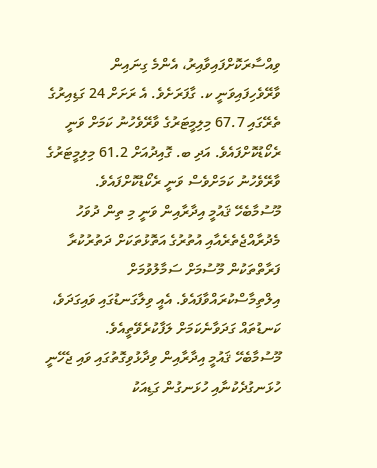ވިއްސާރަކޮށްފައިވާއިރު، އެންމެ ގިނައިން ވާރޭވެހިފައިވަނީ ކ. ގާފަރަށެވެ. އެ ރަށަށް 24 ގަޑިއިރުގެ ތެރޭގައި 67.7 މިލިމީޓަރުގެ ވާރޭވެހުނު ކަމަށް ވަނީ ރެކޯޑުކޮށްފައެވެ. އަދި ބ. ގޮއިދުއަށް 61.2 މިލިމީޓަރުގެ ވާރޭވެހުނު ކަމަށްވެސް ވަނީ ރެކޯޑުކޮށްފައެވެ.
މޫސުމާބެހޭ ޤައުމީ އިދާރާއިން ވަނީ މި ތިން ދުވަހު މެދުރާއްޖެތެރެއާއި އުތުރުގެ އަތޮޅުތަކަށް ދަތުރުކުރާ ފަރާތްތަކުން މޫސުމަށް ސަމާލުވުމަށް އިލްތިމާސްކުރައްވާފައެވެ. އެއީ ވިލާގަނޑުގައި ވައިގަދަވެ، ކަނޑުތައް ގަދަވާނެކަމަށް ލަފާކުރެވޭތީއެވެ.
މޫސުމާބެހޭ ޤައުމީ އިދާރާއިން ވިދާޅުވިގޮތުގައި ވައި ޖެހޭނީ ހުޅަނގުދެކުނާއި ހުޅަނގުން ގަޑިއަކު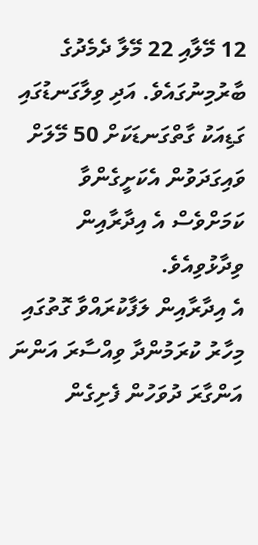12 މޭލާއި 22 މޭލާ ދެމެދުގެ ބާރުމިނުގައެވެ. އަދި ވިލާގަނޑުގައި ގަޑިއަކު ގާތްގަނޑަކަށް 50 މޭލަށް ވައިގަދަވުން އެކަށީގެންވާ ކަމަށްވެސް އެ އިދާރާއިން ވިދާޅުވިއެވެ.
އެ އިދާރާއިން ލަފާކުރައްވާ ގޮތުގައި މިހާރު ކުރަމުންދާ ވިއްސާރަ އަންނަ އަންގާރަ ދުވަހުން ފެށިގެން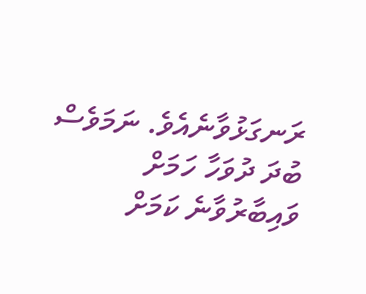ރަނގަޅުވާނެއެވެ. ނަމަވެސް ބުދަ ދުވަހާ ހަމަށް ވައިބާރުވާނެ ކަމަށް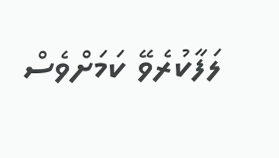ލަފާކުރެވޭ ކަމަށްވެސް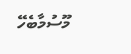މޫސުމާބެހޭ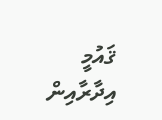ޤައުމީ އިދާރާއިން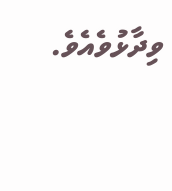ވިދާޅުވެއެވެ.